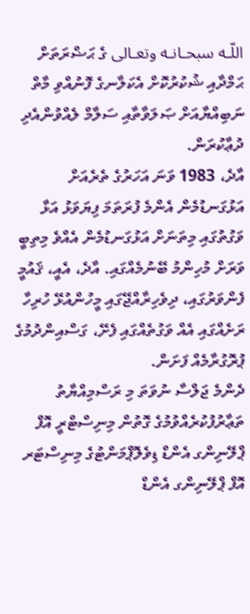اللّـه سبحـانـه وتعـالى ގެ ޙަޟްރަތަށް ޙަމްދާއި ޝުކުރުކޮށް އެކަލާނގެ ފޮނުއްވި މާތް ނަބިއްޔާއަށް ޞަލަވާތާއި ސަލާމް ލެއްވުންއެދި ދުޢާކުރަން.
އާދެ، 1983 ވަނަ އަހަރުގެ ތެރެއަށް އަޅުގަނޑުމެން އެންމެ ފުރަތަމަ ފިޔަވަޅު އަޅާ ވަގުތުގައި މިތަނަށް އަޅުގަނޑުމެން އެއްވެ މިތިބީ ވަރަށް މުހިންމު ބޭނުމެއްގައި. އާދެ، އެއީ، ޤައުމީ ފެންވަރުގައި، ދިވެހިރާއްޖޭގައި މީހުންއުޅޭ ހުރިހާ ރަށެއްގައި އެއް ވަގުތެއްގައި ފެށޭ، ގަސްއިންދުމުގެ ޕުރޮގުރާމެއް ފަށަން.
ދެންމެ ޖަލްސާ ނުވަތަ މި ރަސްމިއްޔާތު ތަޢާރުފުކުރެއްވުމުގެ ގޮތުން މިނިސްޓްރީ އޮފް ޕްލޭނިންގ އެންޑް ޑިވެލޮޕްމަންޓުގެ މިނިސްޓަރ އޮފް ޕްލޭނިންގ އެންޑް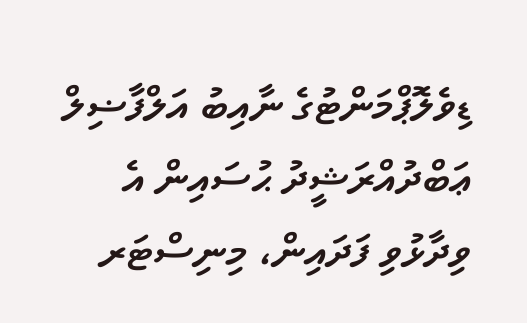ޑިވެލޮޕްމަންޓުގެ ނާއިބު އަލްފާޟިލް ޢަބްދުއްރަޝީދު ޙުސައިން އެ ވިދާޅުވި ފަދައިން، މިނިސްޓަރ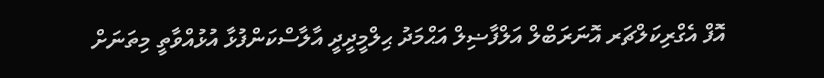އޮފް އެގްރިކަލްޗަރ އޮނަރަބްލް އަލްފާޟިލް އަޙްމަދު ޙިލްމީދީދީ އާލާސްކަންފުޅާ އުޅުއްވާތީ މިތަނަށް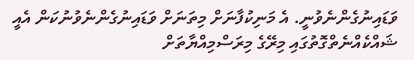ވަޑައިނުގެންނެވުނީ. އެ މަނިކުފާނަށް މިތަނަށް ވަޑައިނުގެންނެވުނުކަން އެއީ ޝައްކެއްނެތްގޮތުގައި މިރޭގެ މިރަސްމިއްޔާތަށް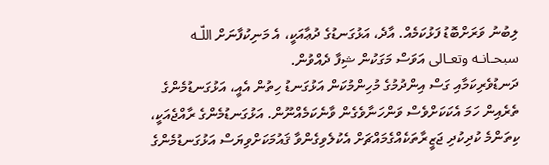ލިބުނު ވަރަށްބޮޑު ފަޅުކަމެއް. އާދެ، އަޅުގަނޑުގެ ދުޢާއަކީ، އެ މަނިކުފާނަށް اللّـه سبحـانـه وتعـالى އަވަސް މަގަކުން ޝިފާ ދެއްވުން.
ދަނޑުވެރިކަމާއި ގަސް އިންދުމުގެ މުހިންމުކަން އަޅުގަނޑު ހިތުން އެއީ، އަޅުގަނޑުމެންގެ ތެރެއިން ހަމަ އެކަކަށްވެސް ވަންހަނާވެގެން ވާނެކަމެއްނޫން. އަޅުގަނޑުމެންގެ ރާއްޖެއަކީ، ކިތަންމެ ކުދިކުދި ޖަޒީރާތަކެއްގެމައްޗަށް އެކުލެވިގެންވާ ޤައުމަކަށްވިޔަސް އަޅުގަނޑުމެންގެ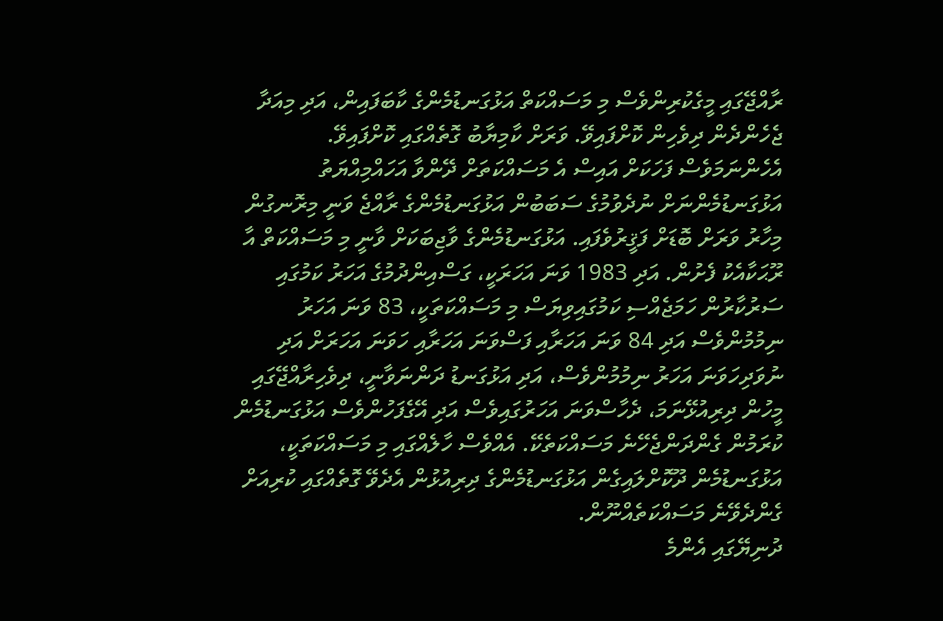ރާއްޖޭގައި މީގެކުރިންވެސް މި މަސައްކަތް އަޅުގަނޑުމެންގެ ކާބަފައިން، އަދި މިއަދާ ޖެހެންދެން ދިވެހިން ކޮށްފައިވޭ. ވަރަށް ކާމިޔާބު ގޮތެއްގައި ކޮށްފައިވޭ. އެހެންނަމަވެސް ފަހަކަށް އައިސް އެ މަސައްކަތަށް ދޭންވާ އަހައްމިއްޔަތު އަޅުގަނޑުމެންނަށް ނުދެވުމުގެ ސަބަބުން އަޅުގަނޑުމެންގެ ރާއްޖެ ވަނީ މިރޮނގުން މިހާރު ވަރަށް ބޮޑަށް ފަޤީރުވެފައި. އަޅުގަނޑުމެންގެ ވާޖިބަކަށް ވާނީ މި މަސައްކަތް އާ ރޫޙަކާއެކު ފެށުން. އަދި 1983 ވަނަ އަހަރަކީ، ގަސްއިންދުމުގެ އަހަރު ކަމުގައި ސަރުކާރުން ހަމަޖެއްސި ކަމުގައިވިޔަސް މި މަސައްކަތަކީ، 83 ވަނަ އަހަރު ނިމުމުންވެސް އަދި 84 ވަނަ އަހަރާއި ފަސްވަނަ އަހަރާއި ހަވަނަ އަހަރަށް އަދި ނުވަދިހަވަނަ އަހަރު ނިމުމުންވެސް، އަދި އަޅުގަނޑު ދަންނަވާނީ، ދިވެހިރާއްޖޭގައި މީހުން ދިރިއުޅޭނަމަ، ދެހާސްވަނަ އަހަރުގައިވެސް އަދި އޭގެފަހުންވެސް އަޅުގަނޑުމެން ކުރަމުން ގެންދަންޖެހޭނެ މަސައްކަތެކޭ. އެއްވެސް ހާލެއްގައި މި މަސައްކަތަކީ، އަޅުގަނޑުމެން ދޫކޮށްލައިގެން އަޅުގަނޑުމެންގެ ދިރިއުޅުން އެދެވޭ ގޮތެއްގައި ކުރިއަށް ގެންދެވޭނެ މަސައްކަތެއްނޫން.
ދުނިޔޭގައި އެންމެ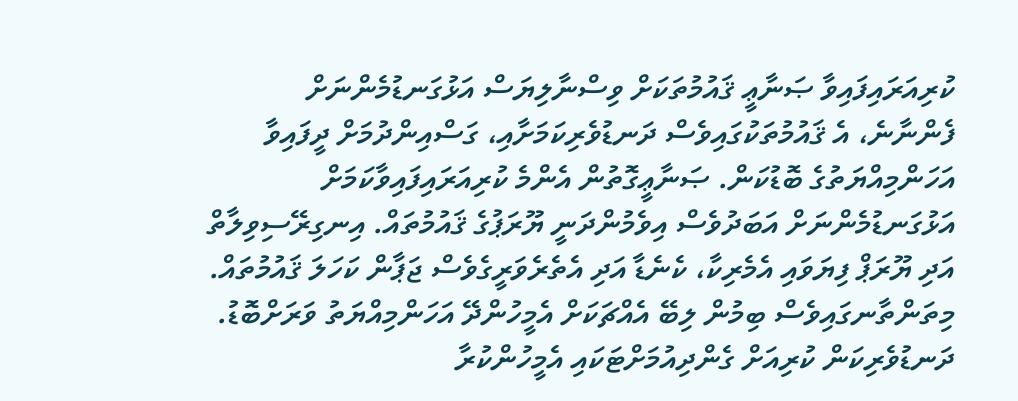ކުރިއަރައިފައިވާ ޞަނާޢީ ޤައުމުތަކަށް ވިސްނާލިޔަސް އަޅުގަނޑުމެންނަށް ފެންނާނެ، އެ ޤައުމުތަކުގައިވެސް ދަނޑުވެރިކަމަށާއި، ގަސްއިންދުމަށް ދީފައިވާ އަހަންމިއްޔަތުގެ ބޮޑުކަން. ޞަނާޢީގޮތުން އެންމެ ކުރިއަރައިފައިވާކަމަށް އަޅުގަނޑުމެންނަށް އަބަދުވެސް އިވެމުންދަނީ ޔޫރަޕުގެ ޤައުމުތައް. އިނގިރޭސިވިލާތް އަދި ޔޫރަޕް ފިޔަވައި އެމެރިކާ، ކެނެޑާ އަދި އެތެރެވަރީގެވެސް ޖަޕާން ކަހަލަ ޤައުމުތައް. މިތަންތާނގައިވެސް ބިމުން ލިބޭ އެއްޗަކަށް އެމީހުންދޭ އަހަންމިއްޔަތު ވަރަށްބޮޑު. ދަނޑުވެރިކަން ކުރިއަށް ގެންދިއުމަށްޓަކައި އެމީހުންކުރާ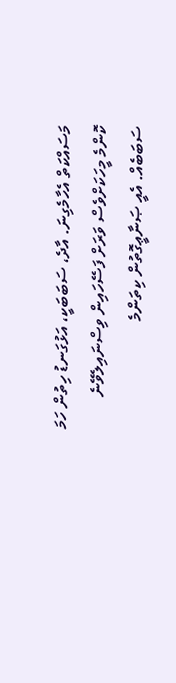މަސައްކަތް އެހާމެގިނަ. އާދެ، ސަބަބަކީ، އަޅުގަނޑު ހިތުން ހަމަ ކޮންމެ މީހަކަށްވެސް ވަރަށް ފަސޭހައިން ވިސްނައިލެވޭނެ ސަބަބެއް. އެއީ ޞަނާޢީގޮތުން ކިތަންމެ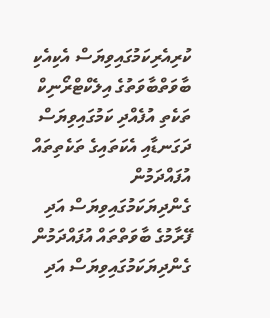ކުރިއެރިކަމުގައިވިޔަސް އެކިއެކި ބާވަތްބާވަތުގެ އިލެކްޓްރޯނިކް ތަކެތި އުފެއްދި ކަމުގައިވިޔަސް ދަގަނޑާއި އެކަތައިގެ ތަކެތިތައް އުފައްދަމުން ގެންދިޔަކަމުގައިވިޔަސް އަދި ފޭރާމުގެ ބާވަތްތައް އުފައްދަމުން ގެންދިޔަކަމުގައިވިޔަސް އަދި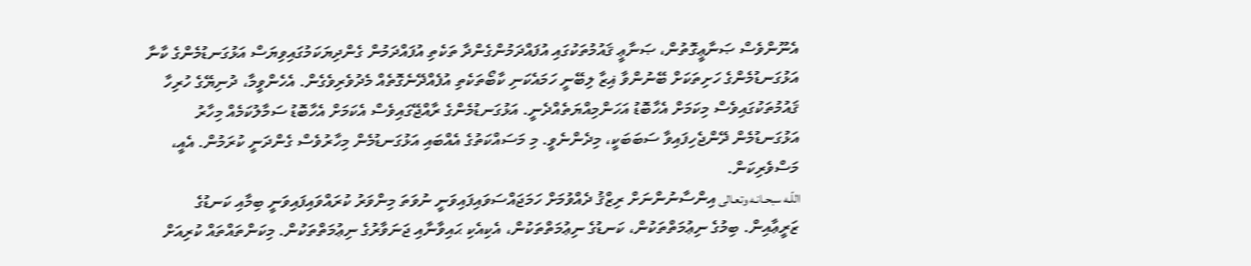އެނޫންވެސް ޞަނާޢީގޮތުން، ޞަނާޢީ ޤައުމުތަކުގައި އުފައްދަމުންގެންދާ ތަކެތި އުފައްދަމުން ގެންދިޔަކަމުގައިވިޔަސް އަޅުގަނޑުމެންގެ ކާނާ އަޅުގަނޑުމެންގެ ހަށިތަކަށް ބޭނުންވާ ޣިޒާ ލިބޭނީ ހަމައެކަނި ކާބޯތަކެތި އުފެއްދޭނެގޮތެއް މެދުވެރިވެގެން. އެހެންވީމާ، ދުނިޔޭގެ ހުރިހާ ޤައުމުތަކުގައިވެސް މިކަމަށް އެހާބޮޑު އަހަންމިއްޔަތެއްދެނީ. އަޅުގަނޑުމެންގެ ރާއްޖޭގައިވެސް އެކަމަށް އެހާބޮޑު ސަމާލުކަމެއް މިހާރު އަޅުގަނޑުމެން ދޭންޖެހިފައިވާ ސަބަބަކީ، މިދެންނެވީ. މި މަސައްކަތުގެ އެއްބައި އަޅުގަނޑުމެން މިހާރުވެސް ގެންދަނީ ކުރަމުން. އެއީ، މަސްވެރިކަން.
اللّـه سبحـانـه وتعـالى އިންސާނުންނަށް ރިޒްޤު ދެއްވުމަށް ހަމަޖައްސަވައިފައިވަނީ ނުވަތަ މިންވަރު ކުރައްވައިފައިވަނީ ބިމާއި ކަނޑުގެ ޒަރީޢާއިން. ބިމުގެ ނިޢުމަތްތަކުން، ކަނޑުގެ ނިޢުމަތްތަކުން، އެކިއެކި ޙައިވާނާއި ޖަނަވާރުގެ ނިޢުމަތްތަކުން. މިކަންތައްތައް ކުރިއަށް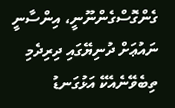ގެންގޮސްގެންނޫނީ، އިންސާނީ ނައުޢަށް ދުނިޔޭގައި ދިރިދެމި ތިބެވޭނެއެކޭ އަޅުގަނޑު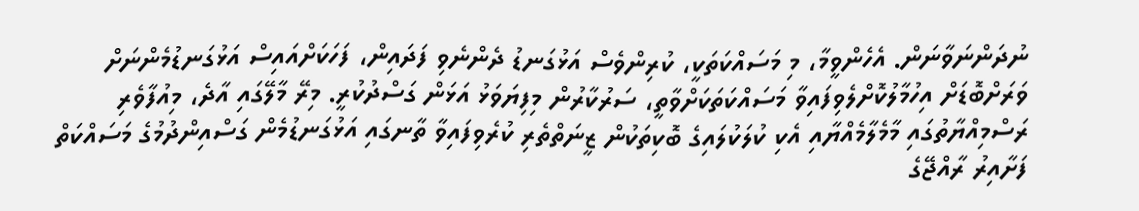ނުދަންނަވާނަން. އެހެންވީމާ، މި މަސައްކަތަކީ، ކުރިންވެސް އަޅުގަނޑު ދެންނެވި ފަދައިން، ފަހަކަށްއައިސް އަޅުގަނޑުމެންނަށް ވަރަށްބޮޑަށް އިހުމާލުކޮށްލެވިފައިވާ މަސައްކަތަކަށްވާތީ، ސަރުކާރުން މިފިޔަވަޅު އަޅަން ގަސްދުކުރީ. މިރޭ މާލޭގައި އާދެ، މިއުފާވެރި ރަސްމިއްޔާތުގައި މާމެލާމެއްޔާއި އެކި ކުލަކުލައިގެ ބޮކިތަކުން ޒީނަތްތެރި ކުރެވިފައިވާ ތާނގައި އަޅުގަނޑުމެން ގަސްއިންދުމުގެ މަސައްކަތް ފަށާއިރު ރާއްޖޭގެ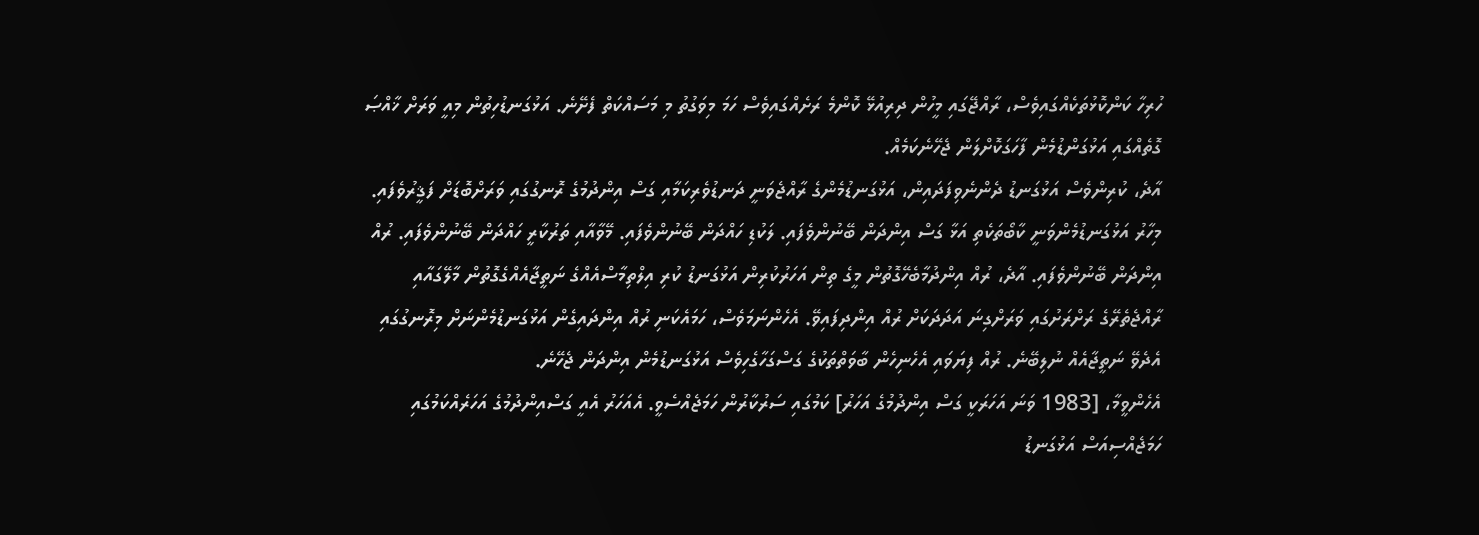ހުރިހާ ކަންކޮޅުތަކެއްގައިވެސް، ރާއްޖޭގައި މީހުން ދިރިއުޅޭ ކޮންމެ ރަށެއްގައިވެސް ހަމަ މިވަގުތު މި މަސައްކަތް ފެށޭނެ. އަޅުގަނޑުހިތުން މިއީ ވަރަށް ޚާއްޞަ ގޮތެއްގައި އަޅުގަންޑުމެން ފާހަގަކޮށްލަން ޖެހޭނެކަމެއް.
އާދެ، ކުރިންވެސް އަޅުގަނޑު ދެންނެވިފަދައިން، އަޅުގަނޑުމެންގެ ރާއްޖެވަނީ ދަނޑުވެރިކަމާއި ގަސް އިންދުމުގެ ރޮނގުގައި ވަރަށްބޮޑަށް ފަޤީރުވެފައި. މިހާރު އަޅުގަނޑުމެންވަނީ ކާބޯތަކެތި އަޅާ ގަސް އިންދަން ބޭނުންވެފައި. ލަކުޑި ހައްދަން ބޭނުންވެފައި. މޭވާއާއި ތަރުކާރީ ހައްދަން ބޭނުންވެފައި. ރުއް އިންދަން ބޭނުންވެފައި. އާދެ، ރުއް އިންދުމާބެހޭގޮތުން މީގެ ތިން އަހަރުކުރިން އަޅުގަނޑު ކުރި އިލްތިމާސްއެއްގެ ނަތީޖާއެއްގެގޮތުން މާލޭގައާއި ރާއްޖެތެރޭގެ ރަށްރަށުގައި ވަރަށްގިނަ އަދަދަކަށް ރުއް އިންދިފައިވޭ. އެހެންނަމަވެސް، ހަމައެކަނި ރުއް އިންދައިގެން އަޅުގަނޑުމެންނަށް މިރޮނގުގައި އެދެވޭ ނަތީޖާއެއް ނުލިބޭނެ. ރުއް ފިޔަވައި އެހެނިހެން ބާވަތްތަކުގެ ގަސްގަހާގެހިވެސް އަޅުގަނޑުމެން އިންދަން ޖެހޭނެ.
އެހެންވީމާ، [1983 ވަނަ އަހަރަކީ ގަސް އިންދުމުގެ އަހަރު] ކަމުގައި ސަރުކާރުން ހަމަޖެއްސެވީ. އެއަހަރު އެއީ ގަސްއިންދުމުގެ އަހަރެއްކަމުގައި ހަމަޖެއްސިއަސް އަޅުގަނޑު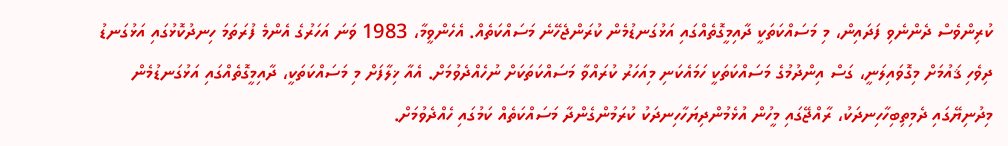ކުރިންވެސް ދެންނެވި ފަދައިން، މި މަސައްކަތަކީ ދާއިމީގޮތެއްގައި އަޅުގަނޑުމެން ކުރަންޖެހޭނެ މަސައްކަތެއް. އެހެންވީމާ، 1983 ވަނަ އަހަރުގެ އެންމެ ފުރަތަމަ ހިނދުކޮޅުގައި އަޅުގަނޑު ދިވެހި ޤައުމަށް މިގޮވައިލަނީ، ގަސް އިންދުމުގެ މަސައްކަތަކީ ހަމައެކަނި މިއަހަރު ކުރައްވާ މަސައްކަތަކަށް ނުހެއްދެވުމަށް. އެއާ ޚިލާފަށް މި މަސައްކަތަކީ، ދާއިމީގޮތެއްގައި އަޅުގަނޑުމެން މިދުނިޔޭގައި ދެމިތިބިހާހިނދަކު، ރާއްޖޭގައި މީހުން އުޅެމުންދިޔަހާހިނދަކު ކުރަމުންގެންދާ މަސައްކަތެއް ކަމުގައި ހެއްދެވުމަށް.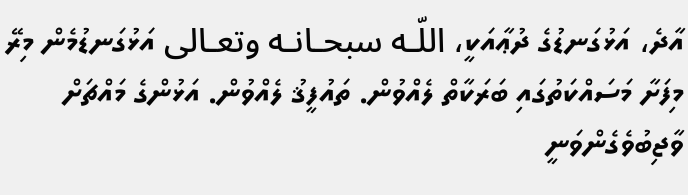އާދެ، އަޅުގަނޑުގެ ދުޢާއަކީ، اللّـه سبحـانـه وتعـالى އަޅުގަނޑުމެން މިރޭ މިފަށާ މަސައްކަތުގައި ބަރަކާތް ލެއްވުން. ތައުފީޤު ލެއްވުން. އަޅުންގެ މައްޗަށް ވާޖިބުވެގެންވަނީ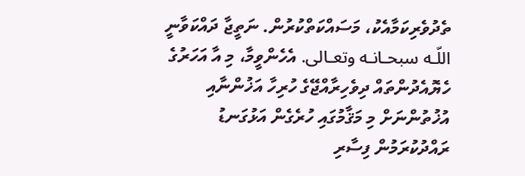ތެދުވެރިކަމާއެކު، މަސައްކަތްކުރުން. ނަތީޖާ ދައްކަވާނީ اللّـه سبحـانـه وتعـالى. އެހެންވީމާ، މި އާ އަހަރުގެ ހެޔޮއެދުންތައް ދިވެހިރާއްޖޭގެ ހުރިހާ އަޚުންނާއި އުޚުތުންނަށް މި މަޤާމުގައި ހުރެގެން އަޅުގަނޑު ރައްދުކުރަމުން ފިސާރި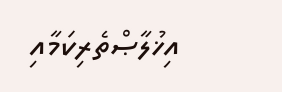އިޚުލާޞްތެރިކަމާއި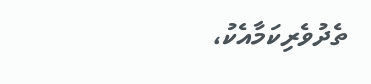ތެދުވެރިކަމާއެކު،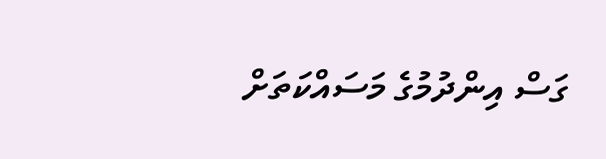ގަސް އިންދުމުގެ މަސައްކަތަށް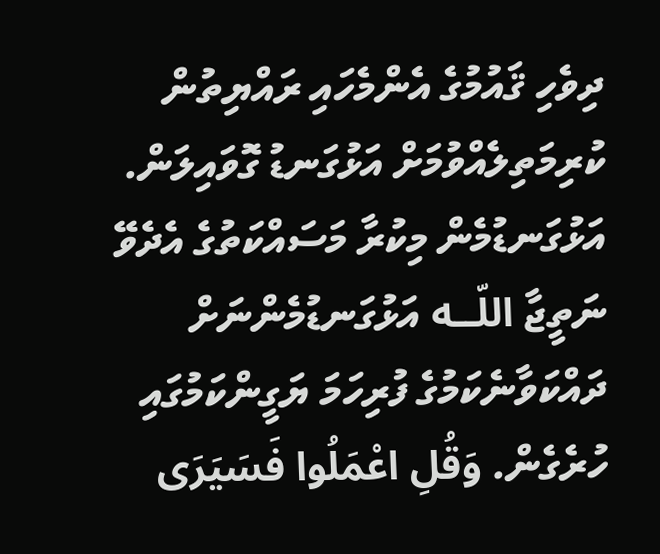ދިވެހި ޤައުމުގެ އެންމެހައި ރައްޔިތުން ކުރިމަތިލެއްވުމަށް އަޅުގަނޑު ގޮވައިލަން. އަޅުގަނޑުމެން މިކުރާ މަސައްކަތުގެ އެދެވޭ ނަތީޖާ اللّــه އަޅުގަނޑުމެންނަށް ދައްކަވާނެކަމުގެ ފުރިހަމަ ޔަގީންކަމުގައި ހުރެގެން. وَقُلِ اعْمَلُوا فَسَيَرَى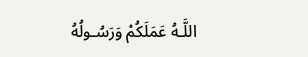اللَّـهُ عَمَلَكُمْ وَرَسُـولُهُ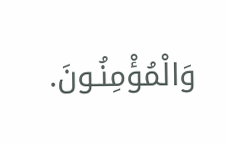وَالْمُؤْمِنُـونَ.